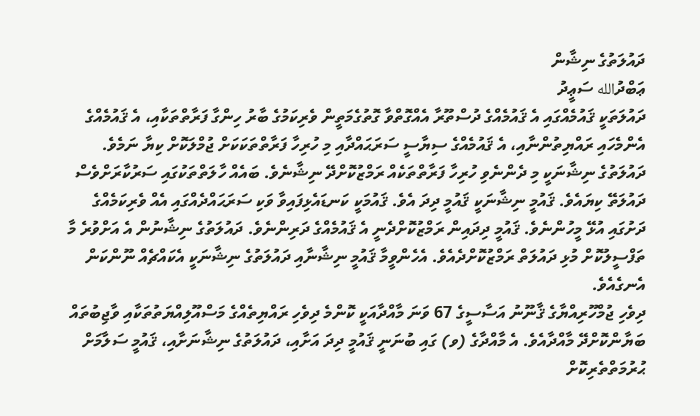ދައުލަތުގެ ނިޝާން
ޢަބްދުالله ސަޢީދު
ދައުލަތަކީ ޤައުމެއްގައި އެ ޤައުމެއްގެ ދުސްތޫރާ އެއްގޮތްވާ ގޮތުގެމަތީން ވެރިކަމުގެ ބާރު ހިންގާ ފަރާތްތަކާއި، އެ ޤައުމެއްގެ އެންމެހައި ރައްޔިތުންނާއި، އެ ޤައުމެއްގެ ސިޔާސީ ސަރަޙައްދާއި މި ހުރިހާ ފަރާތްތަކަކަށް ޖުމްލަކޮށް ކިޔާ ނަމެވެ. ދައުލަތުގެ ނިޝާނަކީ މި ދެންނެވި ހުރިހާ ފަރާތްތަކެއް ރަމްޒުކޮށްދޭ ނިޝާނެވެ. ބައެއް ހާލަތްތަކުގައި ސަރުކާރަށްވެސް  ދައުލަތޭ ކިޔައެވެ. ޤައުމީ ނިޝާނަކީ ޤައުމީ ދިދަ އެވެ. ޤައުމަކީ ކަނޑައެޅިފައިވާ ވަކި ސަރަޙައްދެއްގައި އެއް ވެރިކަމެއްގެ ދަށުގައި އުޅޭ މީހުންނެވެ. ޤައުމީ ދިދައިން ރަމްޒުކޮށްދެނީ އެ ޤައުމެއްގެ ދަރިންނެވެ. ދައުލަތުގެ ނިޝާނުން އެ އަށްވުރެ މާ ތަފްސީލުކޮށް މުޅި ދައުލަތް ރަމްޒުކޮށްދެއެވެ. އެހެންވީމާ ޤައުމީ ނިޝާނާއި ދައުލަތުގެ ނިޝާނަކީ އެކައްޗެއް ނޫންކަން އެނގެއެވެ.
ދިވެހި ޖުމްހޫރިއްޔާގެ ޤާނޫނު އަސާސީގެ 67 ވަނަ މާއްދާއަކީ ކޮންމެ ދިވެހި ރައްޔިތެއްގެ މަސްއޫލިއްޔަތުތަކާއި ވާޖިބުތައް ބަޔާންކޮށްދޭ މާއްދާއެވެ. އެ މާއްދާގެ (ވ) ގައި ބުނަނީ ޤައުމީ ދިދަ އަށާއި، ދައުލަތުގެ ނިޝާނަށާއި، ޤައުމީ ސަލާމަށް ޙުރުމަތްތެރިކޮށް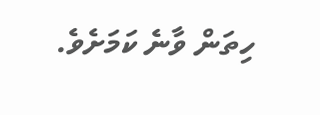ހިތަން ވާނެ ކަމަށެވެ.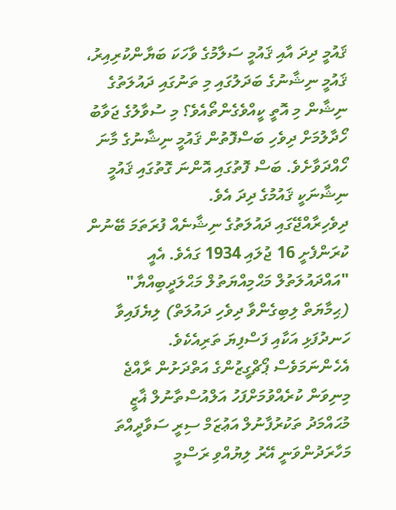ޤައުމީ ދިދަ އާއި ޤައުމީ ސަލާމުގެ ވާހަކަ ބަޔާންކުރިއިރު، ޤައުމީ ނިޝާނުގެ ބަދަލުގައި މި ތަނުގައި ދައުލަތުގެ ނިޝާން މި އޮތީ ކީއްވެގެންތޯއެވެ؟ މި ސުވާލުގެ ޖަވާބު ހޯދާލުމަށް ދިވެހި ބަސްފޮތުން ޤައުމީ ނިޝާނުގެ މާނަ ހޯއްދަވާށެވެ. ބަސް ފޮތުގައި އޮންނަ ގޮތުގައި ޤައުމީ ނިޝާނަކީ ޤައުމުގެ ދިދަ އެވެ.
ދިވެހިރާއްޖޭގައި ދައުލަތުގެ ނިޝާނެއް ފުރަތަމަ ބޭނުން ކުރަންފެށީ 16 ޖުލައި 1934 ގައެވެ. އެއީ "އައްދައުލަތުލް މަޙްމިއްޔަތުލް މަޙްލަދީބިއްޔާ" (ޙިމާޔަތް ލިބިގެންވާ ދިވެހި ދައުލަތް) ލިޔެފައިވާ ހަނދުފަޅި އަކާއި ފަސްފިޔަ ތަރިއެކެވެ. އެހެންނަމަވެސް ޕޯޗްގީޒުންގެ އަތްދަށުން ރާއްޖެ މިނިވަން ކުރެއްވުމަށްފަހު އަލްއުސްތާނުލް ޣާޒީ މުޙައްމަދު ތަކުރުފާނުލް އަޢުޒަމް ސިރީ ސަވާދީއްތަ މަހާރަދުންވަނީ އޭރު ލިޔުއްވި ރަސްމީ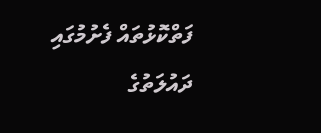ފަތްކޮޅުތައް ފެށުމުގައި ދައުލަތުގެ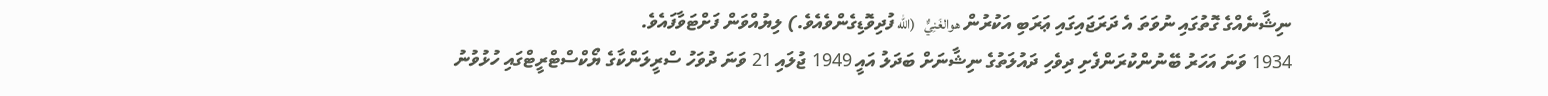ނިޝާނެއްގެ ގޮތުގައި ނުވަތަ އެ ދަރަޖައިގައި ޢަރަބި އަކުރުން هوالغَنِيٌّ   (الله ފުދިވޮޑިގެންވެއެވެ.) ލިޔުއްވަން ފަށްޓަވާފައެވެ.
1934 ވަނަ އަހަރު ބޭނުންކުރަންފެށި ދިވެހި ދައުލަތުގެ ނިޝާނަށް ބަދަލު އައީ 1949 ޖުލައި 21 ވަނަ ދުވަހު ސްރީލަންކާގެ ޔޯކްސްޓްރީޓްގައި ހުޅުވުނު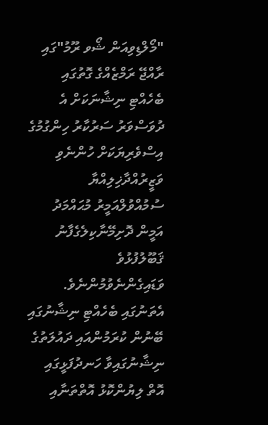"މޯލްޑިވިއަން ޝޯވ ރޫމު"ގައި ރާއްޖޭ ރަމްޒެއްގެ ގޮތުގައި ބެހެއްޓި ނިޝާނަކަށް އެ ދުވަސްވަރު ސަރުކާރު ހިންގުމުގެ އިސްވެރިޔަކަށް ހުންނެވި ވަޒީރުއްދާޚިލިއްޔާ ސުމުއްވުލްއަމީރު މުޙައްމަދު އަމީން ދޮށިމޭނާކިލެގެފާނު ޤަބޫލުފުޅުވެ ވަޑައިގެންނެވުމުންނެވެ. އެތަނުގައި ބެހެއްޓި ނިޝާނުގައި ބޭނުން ކުރަމުންއައި ދައުލަތުގެ ނިޝާނުގައިވާ ހަނދުފަޅީގައި އޮތް ލިޔުންކޮޅު އޮތްތަނާއި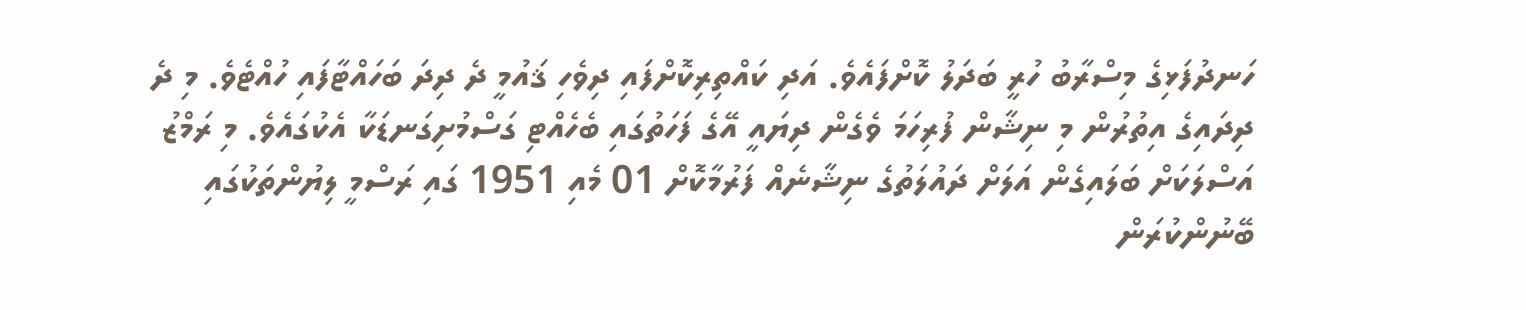ހަނދުފަޅިގެ މިސްރާބު ހުރީ ބަދަލު ކޮށްފައެވެ. އަދި ކައްތިރިކޮށްފައި ދިވެހި ޤައުމީ ދެ ދިދަ ބަހައްޓާފައި ހުއްޓެވެ. މި ދެ ދިދައިގެ އިތުރުން މި ނިޝާން ފުރިހަމަ ވެގެން ދިޔައީ އޭގެ ފަހަތުގައި ބެހެއްޓި ގަސްމުށިގަނޑަކާ އެކުގައެވެ. މި ރަމްޒު އަސްލަކަށް ބަލައިގެން އަލަށް ދައުލަތުގެ ނިޝާނެއް ފަރުމާކޮށް 01 މެއި 1951 ގައި ރަސްމީ ލިޔުންތަކުގައި ބޭނުންކުރަން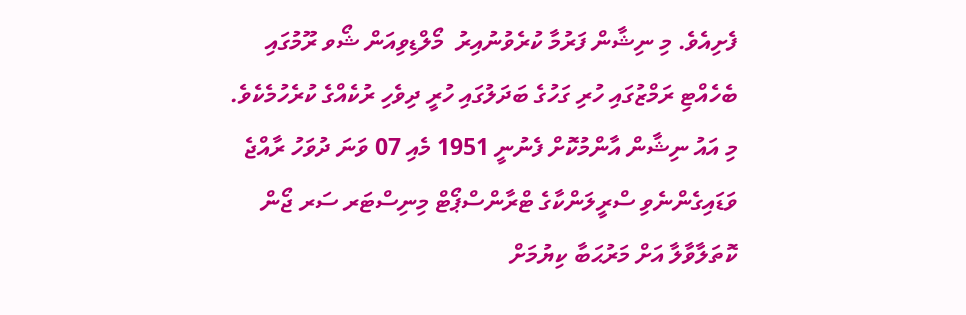ފެށިއެވެ. މި ނިޝާން ފަރުމާ ކުރެވުނުއިރު  މޯލްޑިވިއަން ޝޯވ ރޫމުގައި ބެހެއްޓި ރަމްޒުގައި ހުރި ގަހުގެ ބަދަލުގައި ހުރީ ދިވެހި ރުކެއްގެ ކުރެހުމެކެވެ. މި އައު ނިޝާން އާންމުކޮށް ފެނުނީ 1951 މެއި 07 ވަނަ ދުވަހު ރާއްޖެ ވަޑައިގެންނެވި ސްރީލަންކާގެ ޓްރާންސްޕޯޓް މިނިސްޓަރ ސަރ ޖޯން ކޮތަލާވާލާ އަށް މަރުޙަބާ ކިޔުމަށް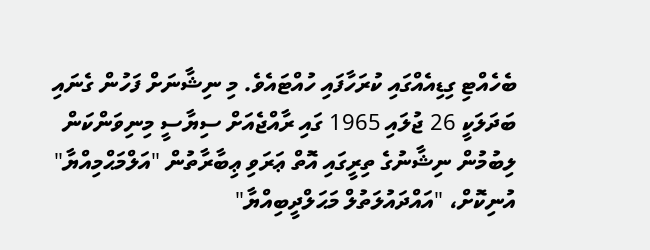ބެހެއްޓި ގިޑިއެއްގައި ކުރަހާފައި ހުއްޓައެވެ. މި ނިޝާނަށް ފަހުން ގެނައި ބަދަލަކީ 26 ޖުލައި 1965 ގައި ރާއްޖެއަށް ސިޔާސީ މިނިވަންކަން ލިބުމުން ނިޝާނުގެ ތިރީގައި އޮތް ޢަރަވި ޢިބާރާތުން "އަލްމަޙްމިއްޔާ" އުނިކޮށް، "އައްދައުލަތުލް މަޙަލްދީބިއްޔާ"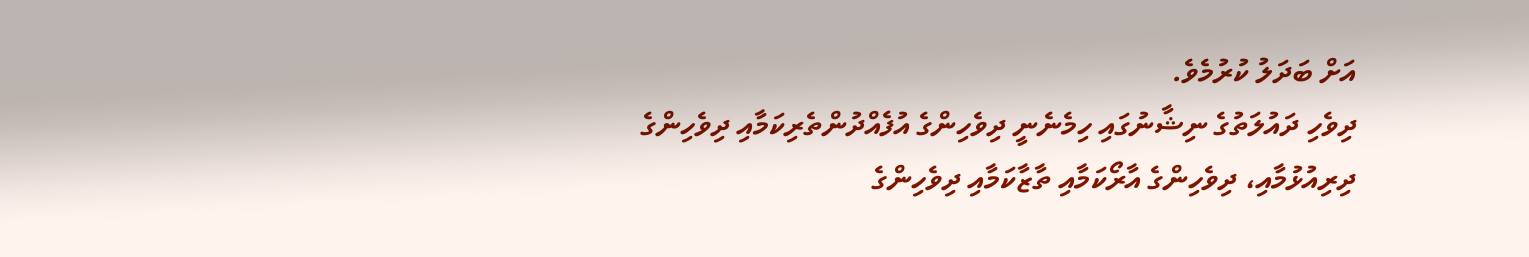އަށް ބަދަލު ކުރުމެވެ.
ދިވެހި ދައުލަތުގެ ނިޝާނުގައި ހިމެނެނީ ދިވެހިންގެ އުފެއްދުންތެރިކަމާއި ދިވެހިންގެ ދިރިއުޅުމާއި، ދިވެހިންގެ އާރޯކަމާއި ތާޒާކަމާއި ދިވެހިންގެ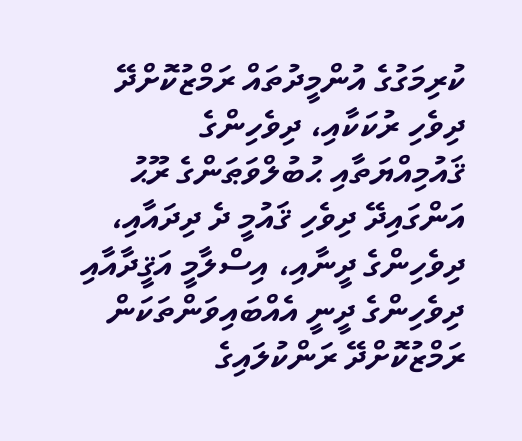ކުރިމަގުގެ އުންމީދުތައް ރަމްޒުކޮށްދޭ  ދިވެހި ރުކަކާއި، ދިވެހިންގެ ޤައުމިއްޔަތާއި ޙުބުލްވަޠަންގެ ރޫޙު އަންގައިދޭ ދިވެހި ޤައުމީ ދެ ދިދައާއި، ދިވެހިންގެ ދީނާއި، އިސްލާމީ އަޤީދާއާއި ދިވެހިންގެ ދީނީ އެއްބައިވަންތަކަން ރަމްޒުކޮށްދޭ ރަންކުލައިގެ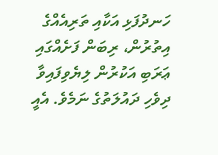ހަނދުފަޅި އަކާއި ތަރިއެއްގެ އިތުރުން، ރިބަން ފަށެއްގައި ޢަރަބި އަކުރުން ލިޔެވިފައިވާ ދިވެހި ދައުލަތުގެ ނަމެވެ. އެއީ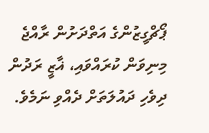ޕޯޗްގީޒުންގެ އަތްދަށުން ރާއްޖެ މިނިވަން ކުރައްވައި، ޣާޒީ ރަދުން  ދިވެހި ދައުލަތަށް ދެއްވި ނަމެވެ.